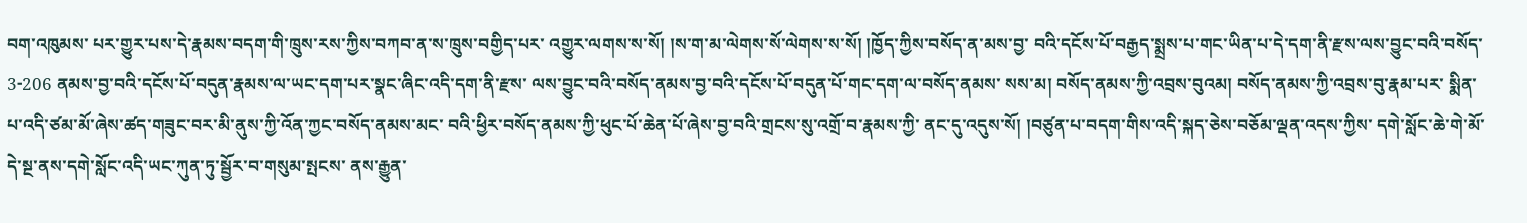བག་འཁུམས་ པར་གྱུར་པས་དེ་རྣམས་བདག་གི་ཁྲུས་རས་ཀྱིས་བཀབ་ན་ས་ཁྲུས་བགྱིད་པར་ འགྱུར་ལགས་ས་སོ། །ས་ག་མ་ལེགས་སོ་ལེགས་ས་སོ། །ཁྱོད་ཀྱིས་བསོད་ན་མས་བྱ་ བའི་དངོས་པོ་བརྒྱད་སྨྲས་པ་གང་ཡིན་པ་དེ་དག་ནི་རྫས་ལས་བྱུང་བའི་བསོད་ 3-206 ནམས་བྱ་བའི་དངོས་པོ་བདུན་རྣམས་ལ་ཡང་དག་པར་སྣང་ཞིང་འདི་དག་ནི་རྫས་ ལས་བྱུང་བའི་བསོད་ནམས་བྱ་བའི་དངོས་པོ་བདུན་པོ་གང་དག་ལ་བསོད་ནམས་ སས་མ། བསོད་ནམས་ཀྱི་འབྲས་བུའམ། བསོད་ནམས་ཀྱི་འབྲས་བུ་རྣམ་པར་ སྨིན་པ་འདི་ཙམ་མོ་ཞེས་ཚད་གཟུང་བར་མི་ནུས་ཀྱི་འོན་ཀྱང་བསོད་ནམས་མང་ བའི་ཕྱིར་བསོད་ནམས་ཀྱི་ཕུང་པོ་ཆེན་པོ་ཞེས་བྱ་བའི་གྲངས་སུ་འགྲོ་བ་རྣམས་ཀྱི་ ནང་དུ་འདུས་སོ། །བཙུན་པ་བདག་གིས་འདི་སྐད་ཅེས་བཅོམ་ལྡན་འདས་ཀྱིས་ དགེ་སློང་ཆེ་གེ་མོ་དེ་སྔ་ནས་དགེ་སློང་འདི་ཡང་ཀུན་ཏུ་སྦྱོར་བ་གསུམ་སྤངས་ ནས་རྒྱུན་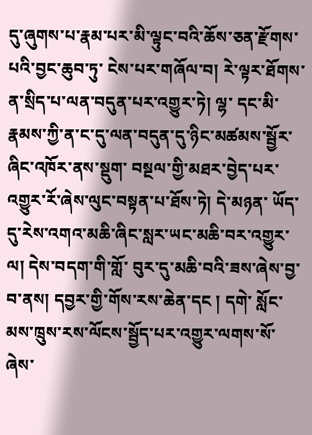དུ་ཞུགས་པ་རྣམ་པར་མི་ལྟུང་བའི་ཆོས་ཅན་རྫོགས་པའི་བྱང་ཆུབ་ཏུ་ ངེས་པར་གཞོལ་བ། རེ་ལྟར་ཐོགས་ན་སྲིད་པ་ལན་བདུན་པར་འགྱུར་ཏེ། ལྷ་ དང་མི་རྣམས་ཀྱི་ན་ང་དུ་ལན་བདུན་དུ་ཉིང་མཚམས་སྦྱོར་ཞིང་འཁོར་ནས་སྡུག་ བསྔལ་གྱི་མཐར་བྱེད་པར་འགྱུར་རོ་ཞེས་ལུང་བསྟན་པ་ཐོས་ཏེ། དེ་མཉན་ ཡོད་དུ་རེས་འགའ་མཆི་ཞིང་སླར་ཡང་མཆི་བར་འགྱུར་ལ། དེས་བདག་གི་གློ་ བུར་དུ་མཆི་བའི་ཟས་ཞེས་བྱ་བ་ནས། དབྱར་གྱི་གོས་རས་ཆེན་དང ། དགེ་ སློང་མས་ཁྲུས་རས་ལོངས་སྦྱོད་པར་འགྱུར་ལགས་སོ་ཞེས་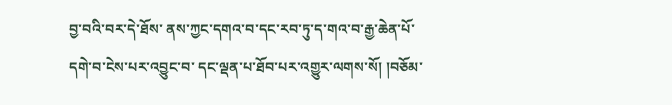བྱ་བའི་བར་དེ་ཐོས་ ནས་ཀྱང་དགའ་བ་དང་རབ་ཏུ་ད་གའ་བ་རྒྱ་ཆེན་པོ་དགེ་བ་ངེས་པར་འབྱུང་བ་ དང་ལྡན་པ་ཐོབ་པར་འགྱུར་ལགས་སོ། །བཅོམ་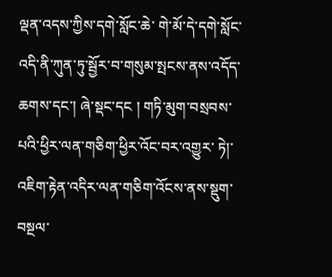ལྡན་འདས་ཀྱིས་དགེ་སློང་ཆེ་ གེ་མོ་དེ་དགེ་སློང་འདི་ནི་ཀུན་ཏུ་སྦྱོར་བ་གསུམ་སྤངས་ནས་འདོད་ཆགས་དང་། ཞེ་སྡང་དང ། གཏི་མུག་བསྲབས་པའི་ཕྱིར་ལན་གཅིག་ཕྱིར་འོང་བར་འགྱུར་ ཏེ།་འཇིག་རྟེན་འདིར་ལན་གཅིག་འོངས་ནས་སྡུག་བསྔལ་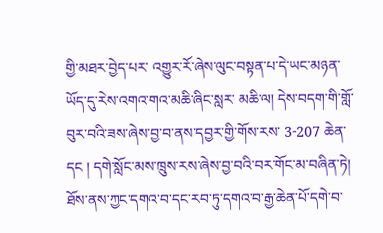གྱི་མཐར་བྱེད་པར་ འགྱུར་རོ་ཞེས་ལུང་བསྟན་པ་དེ་ཡང་མཉན་ཡོད་དུ་རེས་འགའ་གའ་མཆི་ཞིང་སླར་ མཆི་ལ། དེས་བདག་གི་གློ་བུར་བའི་ཟས་ཞེས་བྱ་བ་ནས་དབྱར་གྱི་གོས་རས་ 3-207 ཆེན་དང ། དགེ་སློང་མས་ཁྲུས་རས་ཞེས་བྱ་བའི་བར་གོང་མ་བཞིན་ཏེ། ཐོས་ནས་ཀྱང་དགའ་བ་དང་རབ་ཏུ་དགའ་བ་རྒྱ་ཆེན་པོ་དགེ་བ་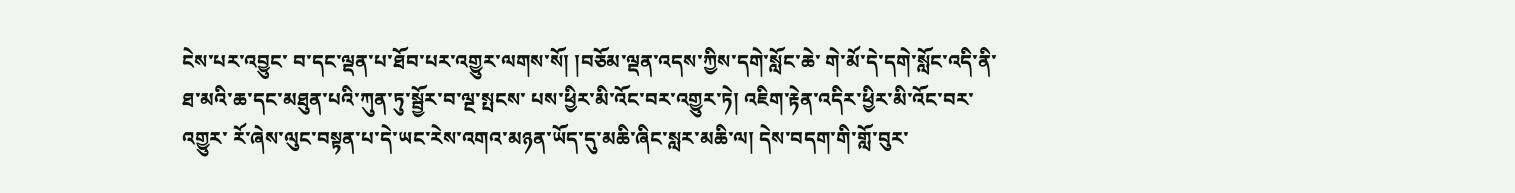ངེས་པར་འབྱུང་ བ་དང་ལྡན་པ་ཐོབ་པར་འགྱུར་ལགས་སོ། །བཅོམ་ལྡན་འདས་ཀྱིས་དགེ་སློང་ཆེ་ གེ་མོ་དེ་དགེ་སློང་འདི་ནི་ཐ་མའི་ཆ་དང་མཐུན་པའི་ཀུན་ཏུ་སྦྱོར་བ་ལྔ་སྤངས་ པས་ཕྱིར་མི་འོང་བར་འགྱུར་ཏེ། འཇིག་རྟེན་འདིར་ཕྱིར་མི་འོང་བར་འགྱུར་ རོ་ཞེས་ལུང་བསྟན་པ་དེ་ཡང་རེས་འགའ་མཉན་ཡོད་དུ་མཆི་ཞིང་སླར་མཆི་ལ། དེས་བདག་གི་གློ་བུར་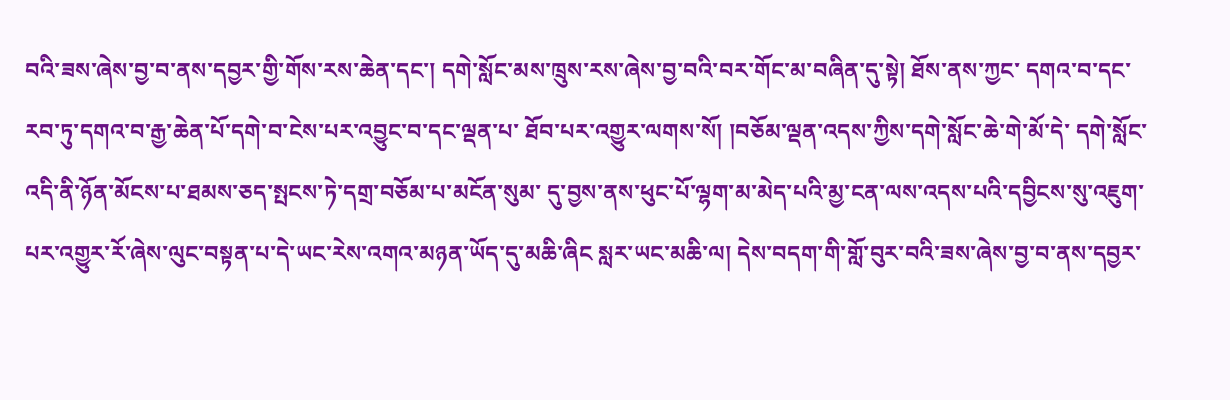བའི་ཟས་ཞེས་བྱ་བ་ནས་དབྱར་གྱི་གོས་རས་ཆེན་དང་། དགེ་སློང་མས་ཁྲུས་རས་ཞེས་བྱ་བའི་བར་གོང་མ་བཞིན་དུ་སྟེ། ཐོས་ནས་ཀྱང་ དགའ་བ་དང་རབ་ཏུ་དགའ་བ་རྒྱ་ཆེན་པོ་དགེ་བ་ངེས་པར་འབྱུང་བ་དང་ལྡན་པ་ ཐོབ་པར་འགྱུར་ལགས་སོ། །བཅོམ་ལྡན་འདས་ཀྱིས་དགེ་སློང་ཆེ་གེ་མོ་དེ་ དགེ་སློང་འདི་ནི་ཉོན་མོངས་པ་ཐམས་ཅད་སྤངས་ཏེ་དགྲ་བཅོམ་པ་མངོན་སུམ་ དུ་བྱས་ནས་ཕུང་པོ་ལྷག་མ་མེད་པའི་མྱ་ངན་ལས་འདས་པའི་དབྱིངས་སུ་འཇུག་ པར་འགྱུར་རོ་ཞེས་ལུང་བསྟན་པ་དེ་ཡང་རེས་འགའ་མཉན་ཡོད་དུ་མཆི་ཞིང སླར་ཡང་མཆི་ལ། དེས་བདག་གི་གློ་བུར་བའི་ཟས་ཞེས་བྱ་བ་ནས་དབྱར་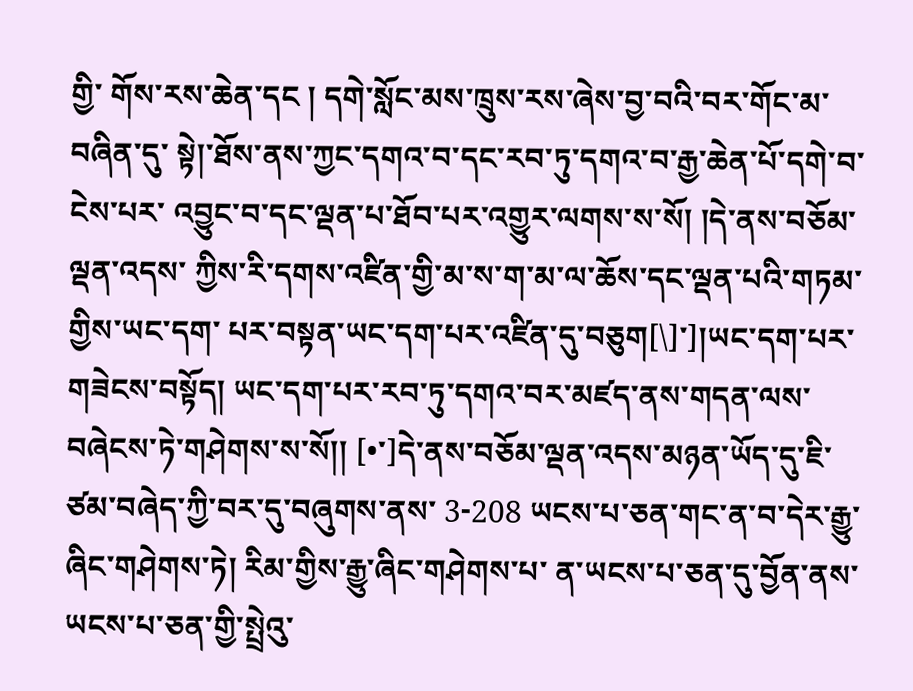གྱི་ གོས་རས་ཆེན་དང ། དགེ་སློང་མས་ཁྲུས་རས་ཞེས་བྱ་བའི་བར་གོང་མ་བཞིན་དུ་ སྟེ།་ཐོས་ནས་ཀྱང་དགའ་བ་དང་རབ་ཏུ་དགའ་བ་རྒྱ་ཆེན་པོ་དགེ་བ་ངེས་པར་ འབྱུང་བ་དང་ལྡན་པ་ཐོབ་པར་འགྱུར་ལགས་ས་སོ། །དེ་ནས་བཅོམ་ལྡན་འདས་ ཀྱིས་རི་དགས་འཛིན་གྱི་མ་ས་ག་མ་ལ་ཆོས་དང་ལྡན་པའི་གཏམ་གྱིས་ཡང་དག་ པར་བསྟན་ཡང་དག་པར་འཛིན་དུ་བཅུག[\]་]།ཡང་དག་པར་གཟེངས་བསྟོད། ཡང་དག་པར་རབ་ཏུ་དགའ་བར་མཛད་ནས་གདན་ལས་བཞེངས་ཏེ་གཤེགས་ས་སོ།། [•་]དེ་ནས་བཅོམ་ལྡན་འདས་མཉན་ཡོད་དུ་ཇི་ཙམ་བཞེད་ཀྱི་བར་དུ་བཞུགས་ནས་ 3-208 ཡངས་པ་ཅན་གང་ན་བ་དེར་རྒྱུ་ཞིང་གཤེགས་ཏེ། རིམ་གྱིས་རྒྱུ་ཞིང་གཤེགས་པ་ ན་ཡངས་པ་ཅན་དུ་བྱོན་ནས་ཡངས་པ་ཅན་གྱི་སྤྲེའུ་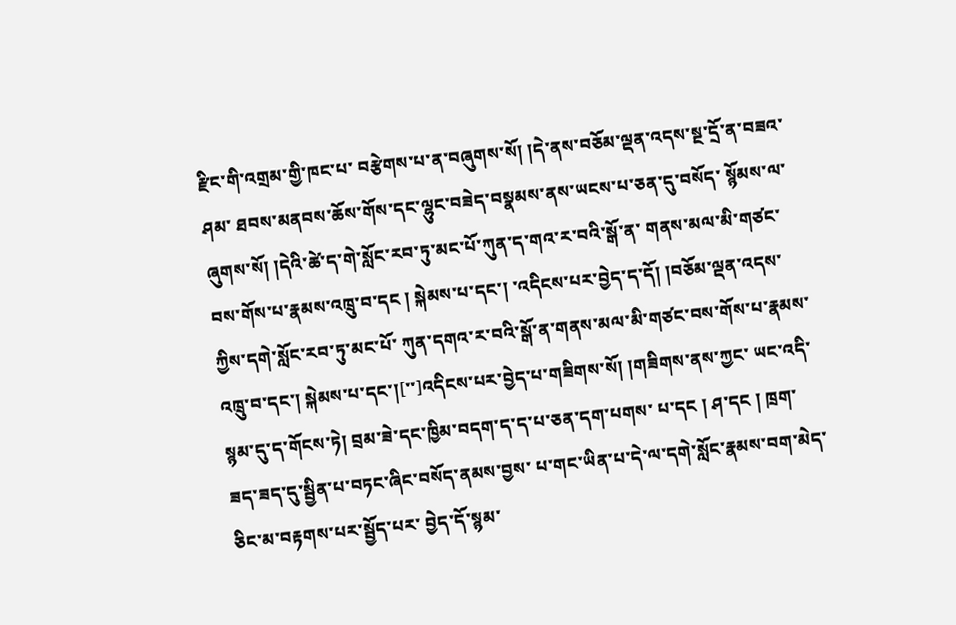རྫིང་གི་འགྲམ་གྱི་ཁང་པ་ བརྩེགས་པ་ན་བཞུགས་སོ། །དེ་ནས་བཅོམ་ལྡན་འདས་སྔ་དྲོ་ན་བཟའ་ཤམ་ ཐབས་མནབས་ཆོས་གོས་དང་ལྷུང་བཟེད་བསྣམས་ནས་ཡངས་པ་ཅན་དུ་བསོད་ སྙོམས་ལ་ཞུགས་སོ། །དེའི་ཚེ་ད་གེ་སློང་རབ་ཏུ་མང་པོ་ཀུན་ད་གའ་ར་བའི་སྒོ་ན་ གནས་མལ་མི་གཙང་བས་གོས་པ་རྣམས་འཁྲུ་བ་དང ། སྐེམས་པ་དང་། ་འདིངས་པར་བྱེད་ད་དོ། །བཅོམ་ལྡན་འདས་ཀྱིས་དགེ་སློང་རབ་ཏུ་མང་པོ་ ཀུན་དགའ་ར་བའི་སྒོ་ན་གནས་མལ་མི་གཙང་བས་གོས་པ་རྣམས་འཁྲུ་བ་དང་། སྐེམས་པ་དང་།[་་]འདིངས་པར་བྱེད་པ་གཟིགས་སོ། །གཟིགས་ནས་ཀྱང་ ཡང་འདི་སྙམ་དུ་ད་གོངས་ཏེ། བྲམ་ཟེ་དང་ཁྱིམ་བདག་ད་ད་པ་ཅན་དག་པགས་ པ་དང ། ཤ་དང ། ཁྲག་ཟད་ཟད་དུ་སྦྱིན་པ་བཏང་ཞིང་བསོད་ནམས་བྱས་ པ་གང་ཡིན་པ་དེ་ལ་དགེ་སློང་རྣམས་བག་མེད་ཅིང་མ་བརྟགས་པར་སྦྱོད་པར་ བྱེད་དོ་སྙམ་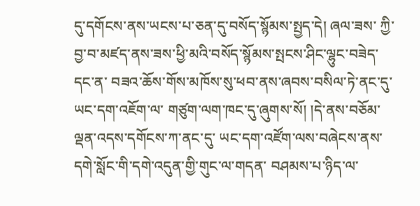དུ་དགོངས་ནས་ཡངས་པ་ཅན་དུ་བསོད་སྙོམས་སྤྱད་དེ། ཞལ་ཟས་ ཀྱི་བྱ་བ་མཛད་ནས་ཟས་ཕྱི་མའི་བསོད་སྙོམས་སྤངས་ཤིང་ལྷུང་བཟེད་དང་ན་ བཟའ་ཆོས་གོས་མཁོས་སུ་ཕབ་ནས་ཞབས་བསིལ་ཏེ་ནང་དུ་ཡང་དག་འཇོག་ལ་ གཙུག་ལག་ཁང་དུ་ཞུགས་སོ། །དེ་ནས་བཅོམ་ལྡན་འདས་དགོངས་ཀ་ནང་དུ་ ཡང་དག་འཛོག་ལས་བཞེངས་ནས་དགེ་སློང་གི་དགེ་འདུན་གྱི་གུང་ལ་གདན་ བཤམས་པ་ཉིད་ལ་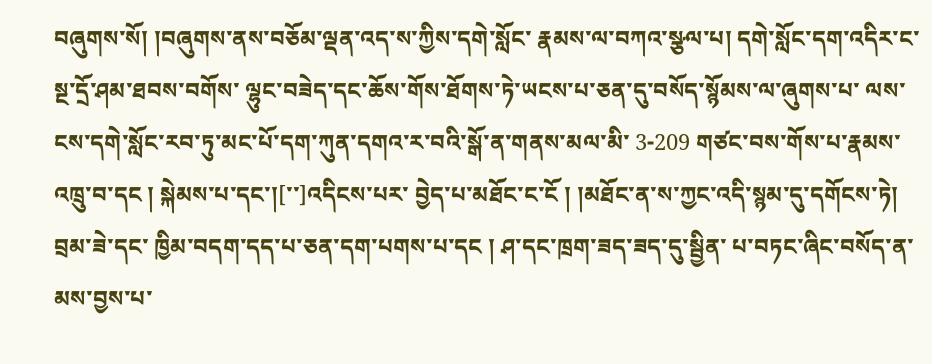བཞུགས་སོ། །བཞུགས་ནས་བཅོམ་ལྡན་འད་ས་ཀྱིས་དགེ་སློང་ རྣམས་ལ་བཀའ་སྩལ་པ། དགེ་སློང་དག་འདིར་ང་སྔ་དྲོ་ཤམ་ཐབས་བགོས་ ལྷུང་བཟེད་དང་ཆོས་གོས་ཐོགས་ཏེ་ཡངས་པ་ཅན་དུ་བསོད་སྙོམས་ལ་ཞུགས་པ་ ལས་ངས་དགེ་སློང་རབ་ཏུ་མང་པོ་དག་ཀུན་དགའ་ར་བའི་སྒོ་ན་གནས་མལ་མི་ 3-209 གཙང་བས་གོས་པ་རྣམས་འཁྲུ་བ་དང ། སྐེམས་པ་དང་།[་་]འདིངས་པར་ བྱེད་པ་མཐོང་ང་ངོ ། །མཐོང་ན་ས་ཀྱང་འདི་སྙམ་དུ་དགོངས་ཏེ། བྲམ་ཟེ་དང་ ཁྱིམ་བདག་དད་པ་ཅན་དག་པགས་པ་དང ། ཤ་དང་ཁྲག་ཟད་ཟད་དུ་སྦྱིན་ པ་བཏང་ཞིང་བསོད་ན་མས་བྱས་པ་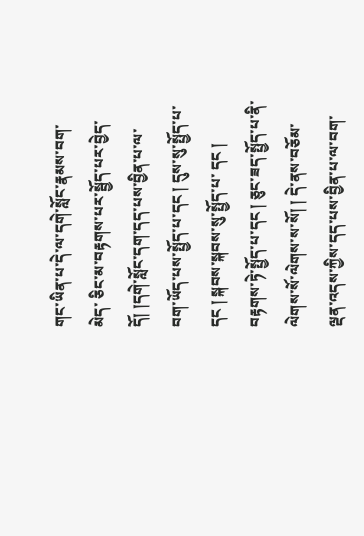གང་ཡིན་པ་དེ་ལ་དགེ་སློང་རྣམས་བག་མེད་ ཅིང་མ་བརྟགས་པར་སྦྱོད་པར་བྱེད་དོ། །དགེ་སློང་དག་དད་པས་བྱིན་པ་ལ་ བག་ཡོད་པས་སྤྱོད་པ་དང ། དུས་སུ་སྤྱོད་པ་དང ། སྐབས་སྐབས་སུ་སྤྱོད་པ་ དང ། བརྟགས་ཏེ་སྤྱོད་པ་དང ། ཅུང་ཟད་སྤྱོད་པ་ནི་ལེགས་སོ་ལེགས་ས་སོ། ། དེ་ནས་བཅོམ་ལྡན་འདས་ཀྱིས་དད་པས་བྱིན་པ་ལ་བག་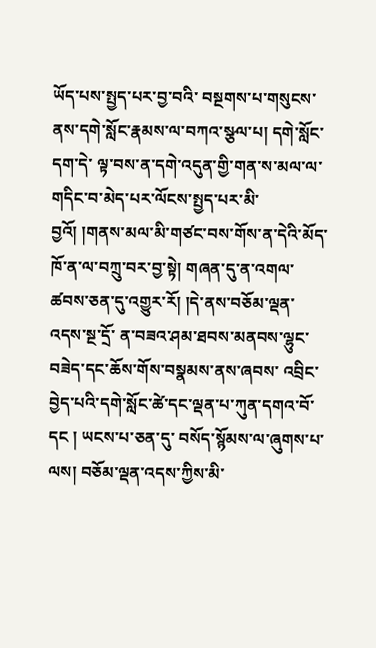ཡོད་པས་སྤྱད་པར་བྱ་བའི་ བསྔགས་པ་གསུངས་ནས་དགེ་སློང་རྣམས་ལ་བཀའ་སྩལ་པ། དགེ་སློང་དག་དེ་ ལྟ་བས་ན་དགེ་འདུན་གྱི་གན་ས་མལ་ལ་གདིང་བ་མེད་པར་ལོངས་སྤྱད་པར་མི་ བྱའོ། །གནས་མལ་མི་གཙང་བས་གོས་ན་དེའི་མོད་ཁོ་ན་ལ་བཀྲུ་བར་བྱ་སྟེ། གཞན་དུ་ན་འགལ་ཚབས་ཅན་དུ་འགྱུར་རོ། །དེ་ནས་བཅོམ་ལྡན་འདས་སྔ་དྲོ་ ན་བཟའ་ཤམ་ཐབས་མནབས་ལྷུང་བཟེད་དང་ཆོས་གོས་བསྣམས་ནས་ཞབས་ འབྲིང་བྱེད་པའི་དགེ་སློང་ཚེ་དང་ལྡན་པ་ཀུན་དགའ་བོ་དང ། ཡངས་པ་ཅན་དུ་ བསོད་སྙོམས་ལ་ཞུགས་པ་ལས། བཅོམ་ལྡན་འདས་ཀྱིས་མི་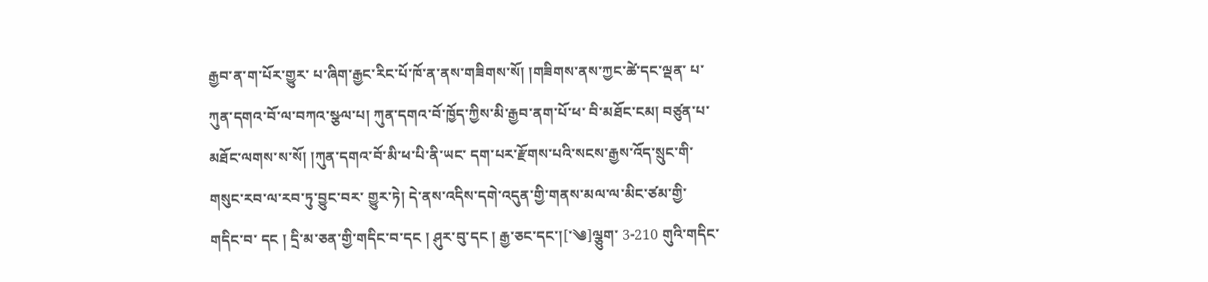རྒྱབ་ན་ག་པོར་གྱུར་ པ་ཞིག་རྒྱང་རིང་པོ་ཁོ་ན་ནས་གཟིགས་སོ། །གཟིགས་ནས་ཀྱང་ཚེ་དང་ལྡན་ པ་ཀུན་དགའ་བོ་ལ་བཀའ་སྩལ་པ། ཀུན་དགའ་བོ་ཁྱོད་ཀྱིས་མི་རྒྱབ་ནག་པོ་ཕ་ བི་མཐོང་ངམ། བཙུན་པ་མཐོང་ལགས་ས་སོ། །ཀུན་དགའ་བོ་མི་ཕ་པི་ནི་ཡང་ དག་པར་རྫོགས་པའི་སངས་རྒྱས་འོད་སྲུང་གི་གསུང་རབ་ལ་རབ་ཏུ་བྱུང་བར་ གྱུར་ཏེ། དེ་ནས་འདིས་དགེ་འདུན་གྱི་གནས་མལ་ལ་མིང་ཙམ་གྱི་གདིང་བ་ དང ། དྲི་མ་ཅན་གྱི་གདིང་བ་དང ། ཤུར་བུ་དང ། རྒྱ་ཅང་དང་།[་༄]ལྕུག་ 3-210 གུའི་གདིང་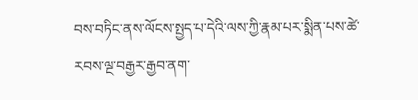བས་བཏིང་ནས་ལོངས་སྤྱད་པ་དེའི་ལས་ཀྱི་རྣམ་པར་སྨིན་པས་ཚེ་ རབས་ལྔ་བརྒྱར་རྒྱབ་ནག་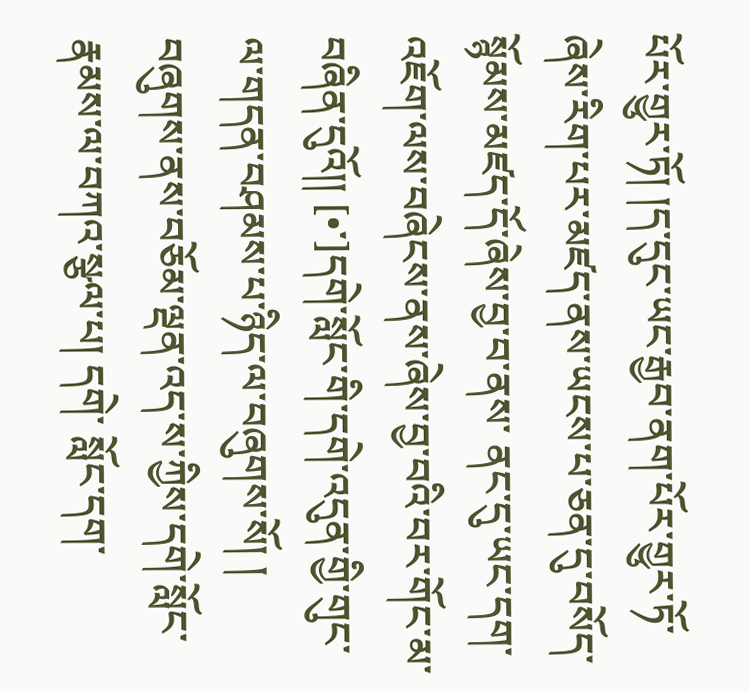པོར་གྱུར་ཏོ། །ད་དུང་ཡང་རྒྱབ་ནག་པོར་གྱུར་ཏོ་ ཞེས་རིག་པར་མཛད་ནས་ཡངས་པ་ཅན་དུ་བསོད་སྙོམས་མཛད་དོ་ཞེས་བྱ་བ་ནས་ ནང་དུ་ཡང་དག་འཇོག་ལས་བཞེངས་ནས་ཞེས་བྱ་བའི་བར་གོང་མ་བཞིན་དུའོ།། [•་]དགེ་སློང་གི་དགེ་འདུན་གྱི་གུང་ལ་གདན་བཤམས་པ་ཉིད་ལ་བཞུགས་སོ། ། བཞུགས་ནས་བཅོམ་ལྡན་འད་ས་ཀྱིས་དགེ་སློང་རྣམས་ལ་བཀའ་སྩལ་པ། དགེ་ སློང་དག་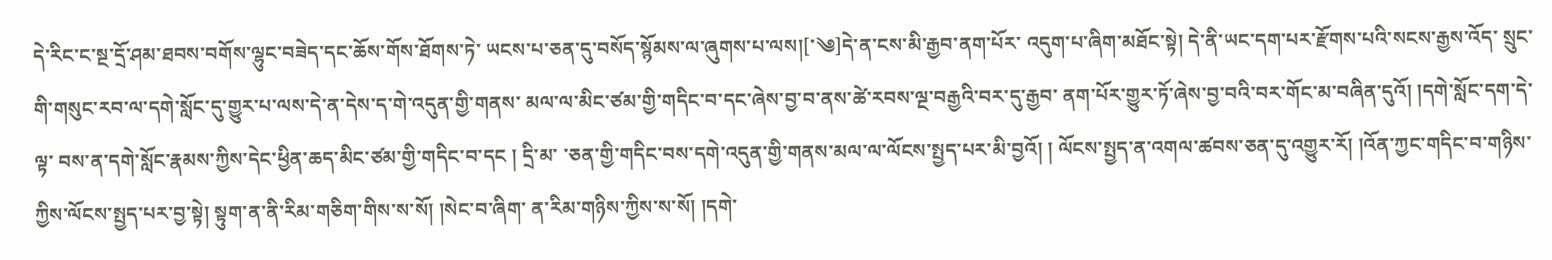དེ་རིང་ང་སྔ་དྲོ་ཤམ་ཐབས་བགོས་ལྷུང་བཟེད་དང་ཆོས་གོས་ཐོགས་ཏེ་ ཡངས་པ་ཅན་དུ་བསོད་སྙོམས་ལ་ཞུགས་པ་ལས།[་༄]དེ་ན་ངས་མི་རྒྱབ་ནག་པོར་ འདུག་པ་ཞིག་མཐོང་སྟེ། དེ་ནི་ཡང་དག་པར་རྫོགས་པའི་སངས་རྒྱས་འོད་ སྲུང་གི་གསུང་རབ་ལ་དགེ་སློང་དུ་གྱུར་པ་ལས་དེ་ན་དེས་ད་གེ་འདུན་གྱི་གནས་ མལ་ལ་མིང་ཙམ་གྱི་གདིང་བ་དང་ཞེས་བྱ་བ་ནས་ཚེ་རབས་ལྔ་བརྒྱའི་བར་དུ་རྒྱབ་ ནག་པོར་གྱུར་ཏོ་ཞེས་བྱ་བའི་བར་གོང་མ་བཞིན་དུའོ། །དགེ་སློང་དག་དེ་ལྟ་ བས་ན་དགེ་སློང་རྣམས་ཀྱིས་དེང་ཕྱིན་ཆད་མིང་ཙམ་གྱི་གདིང་བ་དང ། དྲི་མ་ ་ཅན་གྱི་གདིང་བས་དགེ་འདུན་གྱི་གནས་མལ་ལ་ལོངས་སྤྱད་པར་མི་བྱའོ། ། ལོངས་སྤྱད་ན་འགལ་ཚབས་ཅན་དུ་འགྱུར་རོ། །འོན་ཀྱང་གདིང་བ་གཉིས་ ཀྱིས་ལོངས་སྤྱད་པར་བྱ་སྟེ། སྟུག་ན་ནི་རིམ་གཅིག་གིས་ས་སོ། །སེང་བ་ཞིག་ ན་རིམ་གཉིས་ཀྱིས་ས་སོ། །དགེ་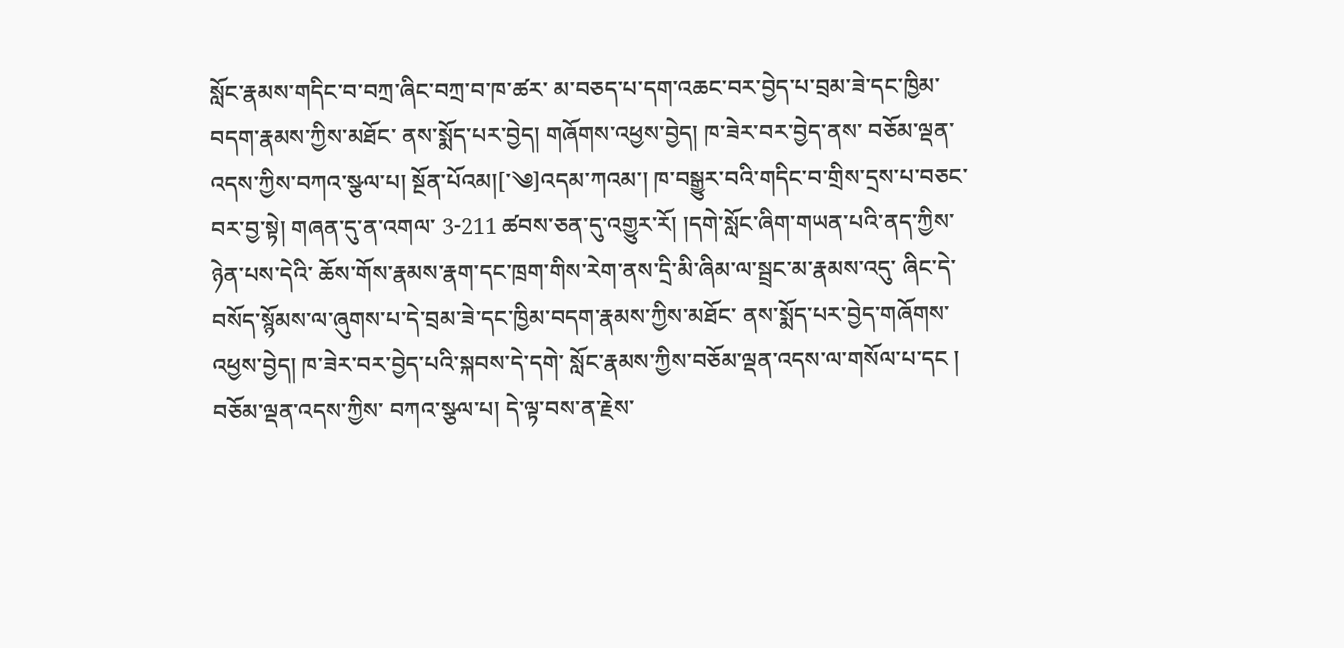སློང་རྣམས་གདིང་བ་བཀྲ་ཞིང་བཀྲ་བ་ཁ་ཚར་ མ་བཅད་པ་དག་འཆང་བར་བྱེད་པ་བྲམ་ཟེ་དང་ཁྱིམ་བདག་རྣམས་ཀྱིས་མཐོང་ ནས་སྨོད་པར་བྱེད། གཞོགས་འཕྱས་བྱེད། ཁ་ཟེར་བར་བྱེད་ནས་ བཅོམ་ལྡན་འདས་ཀྱིས་བཀའ་སྩལ་པ། སྔོན་པོའམ།[་༄]འདམ་ཀའམ་། ཁ་བསྒྱུར་བའི་གདིང་བ་གྲིས་དྲས་པ་བཅང་བར་བྱ་སྟེ། གཞན་དུ་ན་འགལ་ 3-211 ཚབས་ཅན་དུ་འགྱུར་རོ། །དགེ་སློང་ཞིག་གཡན་པའི་ནད་ཀྱིས་ཉེན་པས་དེའི་ ཆོས་གོས་རྣམས་རྣག་དང་ཁྲག་གིས་རེག་ནས་དྲི་མི་ཞིམ་ལ་སྦྲང་མ་རྣམས་འདུ་ ཞིང་དེ་བསོད་སྙོམས་ལ་ཞུགས་པ་དེ་བྲམ་ཟེ་དང་ཁྱིམ་བདག་རྣམས་ཀྱིས་མཐོང་ ནས་སྨོད་པར་བྱེད་གཞོགས་འཕྱས་བྱེད། ཁ་ཟེར་བར་བྱེད་པའི་སྐབས་དེ་དགེ་ སློང་རྣམས་ཀྱིས་བཅོམ་ལྡན་འདས་ལ་གསོལ་པ་དང ། བཅོམ་ལྡན་འདས་ཀྱིས་ བཀའ་སྩལ་པ། དེ་ལྟ་བས་ན་རྗེས་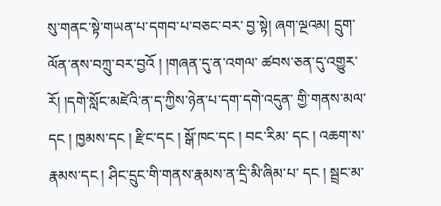སུ་གནང་སྟེ་གཡན་པ་དགབ་པ་བཅང་བར་ བྱ་སྟེ། ཞག་ལྔའམ། དྲུག་ལོན་ནས་བཀྲུ་བར་བྱའོ ། །གཞན་དུ་ན་འགལ་ ཚབས་ཅན་དུ་འགྱུར་རོ། །དགེ་སློང་མཛེའི་ན་ད་ཀྱིས་ཉེན་པ་དག་དགེ་འདུན་ གྱི་གནས་མལ་དང ། ཁྱམས་དང ། རྫིང་དང ། སྒོ་ཁང་དང ། བང་རིམ་ དང ། འཆག་ས་རྣམས་དང ། ཤིང་དྲུང་གི་གནས་རྣམས་ན་དྲི་མི་ཞིམ་པ་ དང ། སྦྲང་མ་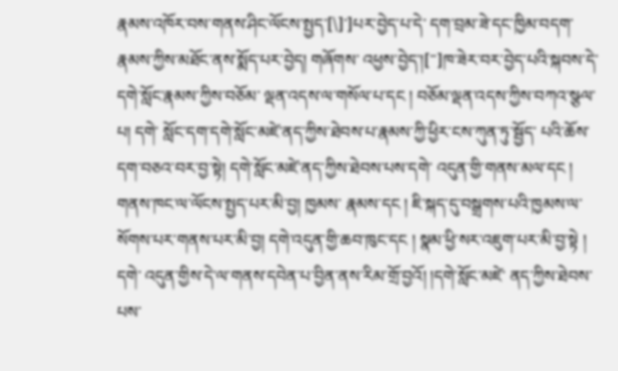རྣམས་འཁོར་བས་གནས་ཤིང་ལོངས་སྤྱད་[\]་]པར་བྱེད་པ་དེ་ དག་བྲམ་ཟེ་དང་ཁྱིམ་བདག་རྣམས་ཀྱིས་མཐོང་ནས་སྨོད་པར་བྱེད། གཞོགས་ འཕྱས་བྱེད་།[་་]ཁ་ཟེར་བར་བྱེད་པའི་སྐབས་དེ་དགེ་སློང་རྣམས་ཀྱིས་བཅོམ་ ལྡན་འདས་ལ་གསོལ་པ་དང ། བཅོམ་ལྡན་འདས་ཀྱིས་བཀའ་སྩལ་པ། དགེ་ སློང་དག་དགེ་སློང་མཛེ་ནད་ཀྱིས་ཐེབས་པ་རྣམས་ཀྱི་ཕྱིར་ངས་ཀུན་ཏུ་སྦྱོད་ པའི་ཆོས་དག་བཅའ་བར་བྱ་སྟེ། དགེ་སློང་མཛེ་ནད་ཀྱིས་ཐེབས་པས་དགེ་ འདུན་གྱི་གནས་མལ་དང ། གནས་ཁང་ལ་ལོངས་སྤྱད་པར་མི་བྱ། ཁྱམས་ རྣམས་དང ། ཇི་སྐད་དུ་བསྒྲགས་པའི་ཁྱམས་ལ་སོགས་པར་གནས་པར་མི་བྱ། དགེ་འདུན་གྱི་ཆབ་ཁུང་དང ། སྣམ་ཕྱི་སར་འཇུག་པར་མི་བྱ་སྟེ ། དགེ་ འདུན་གྱིས་དེ་ལ་གནས་དབེན་པ་བྱིན་ནས་རིམ་གྲོ་བྱའོ། །དགེ་སློང་མཛེ་ ནད་ཀྱིས་ཐེབས་པས་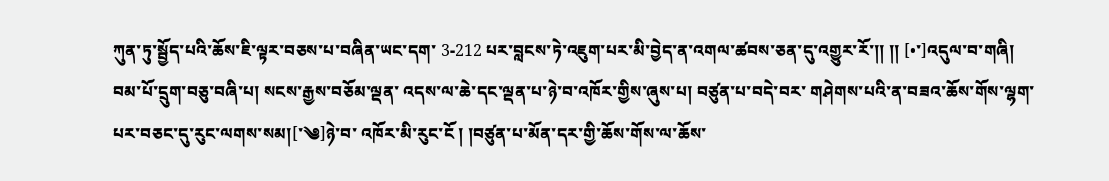ཀུན་ཏུ་སྦྱོད་པའི་ཆོས་ཇི་ལྟར་བཅས་པ་བཞིན་ཡང་དག་ 3-212 པར་བླངས་ཏེ་འཇུག་པར་མི་བྱེད་ན་འགལ་ཚབས་ཅན་དུ་འགྱུར་རོ་།། །། [•་]འདུལ་བ་གཞི། བམ་པོ་དྲུག་བཅུ་བཞི་པ། སངས་རྒྱས་བཅོམ་ལྡན་ འདས་ལ་ཆེ་དང་ལྡན་པ་ཉེ་བ་འཁོར་གྱིས་ཞུས་པ། བཙུན་པ་བདེ་བར་ གཤེགས་པའི་ན་བཟའ་ཆོས་གོས་ལྷག་པར་བཅང་དུ་རུང་ལགས་སམ།[་༄]ཉེ་བ་ འཁོར་མི་རུང་ངོ ། །བཙུན་པ་མོན་དར་གྱི་ཆོས་གོས་ལ་ཆོས་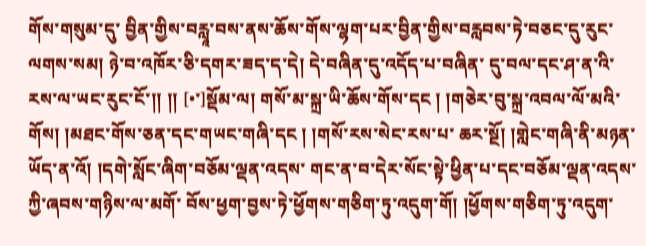གོས་གསུམ་དུ་ བྱིན་གྱིས་བརླཱ་བས་ནས་ཆོས་གོས་ལྷག་པར་བྱིན་གྱིས་བརླབས་ཏེ་བཅང་དུ་རུང་ ལགས་སམ། ཉེ་བ་འཁོར་ཅི་དགར་ཟད་ད་དེ། དེ་བཞིན་དུ་འདོད་པ་བཞིན་ དུ་བལ་དང་ཤ་ན་འི་རས་ལ་ཡང་རུང་ངོ་།། །། [•་]སྡོམ་ལ། གསོ་མ་སྐྲ་ཡི་ཆོས་གོས་དང ། །གཅེར་བུ་སྐྲ་འབལ་ལོ་མའི་ གོས། །མཐང་གོས་ཅན་དང་གཡང་གཞི་དང ། །གསོ་རས་སེང་རས་པ་ ཆར་སྔོ། །གླེང་གཞི་ནི་མཉན་ཡོད་ན་འོ། །དགེ་སློང་ཞིག་བཅོམ་ལྡན་འདས་ གང་ན་བ་དེར་སོང་སྟེ་ཕྱིན་པ་དང་བཅོམ་ལྡན་འདས་ཀྱི་ཞབས་གཉིས་ལ་མགོ་ བོས་ཕྱག་བྱས་ཏེ་ཕྱོགས་གཅིག་ཏུ་འདུག་གོ། །ཕྱོགས་གཅིག་ཏུ་འདུག་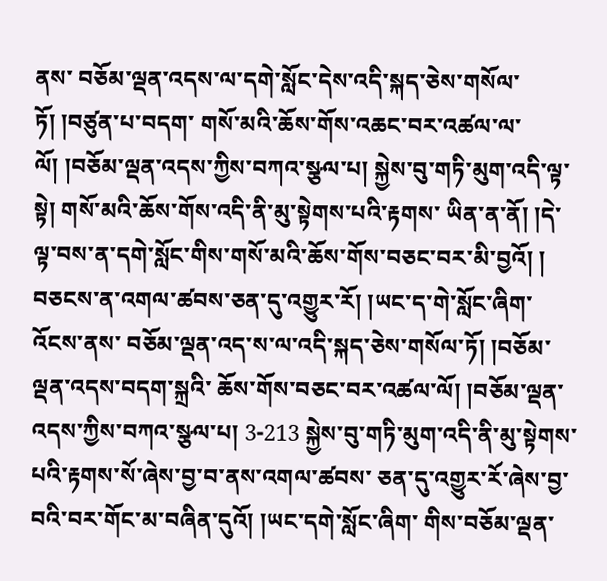ནས་ བཅོམ་ལྡན་འདས་ལ་དགེ་སློང་དེས་འདི་སྐད་ཅེས་གསོལ་ཏོ། །བཙུན་པ་བདག་ གསོ་མའི་ཆོས་གོས་འཆང་བར་འཚལ་ལ་ལོ། །བཅོམ་ལྡན་འདས་ཀྱིས་བཀའ་སྩལ་པ། སྐྱེས་བུ་གཏི་མུག་འདི་ལྟ་སྟེ། གསོ་མའི་ཆོས་གོས་འདི་ནི་མུ་སྟེགས་པའི་རྟགས་ ཡིན་ན་ནོ། །དེ་ལྟ་བས་ན་དགེ་སློང་གིས་གསོ་མའི་ཆོས་གོས་བཅང་བར་མི་བྱའོ། ། བཅངས་ན་འགལ་ཚབས་ཅན་དུ་འགྱུར་རོ། །ཡང་ད་གེ་སློང་ཞིག་འོངས་ནས་ བཅོམ་ལྡན་འད་ས་ལ་འདི་སྐད་ཅེས་གསོལ་ཏོ། །བཅོམ་ལྡན་འདས་བདག་སྐྲའི་ ཆོས་གོས་བཅང་བར་འཚལ་ལོ། །བཅོམ་ལྡན་འདས་ཀྱིས་བཀའ་སྩལ་པ། 3-213 སྐྱེས་བུ་གཏི་མུག་འདི་ནི་མུ་སྟེགས་པའི་རྟགས་སོ་ཞེས་བྱ་བ་ནས་འགལ་ཚབས་ ཅན་དུ་འགྱུར་རོ་ཞེས་བྱ་བའི་བར་གོང་མ་བཞིན་དུའོ། །ཡང་དགེ་སློང་ཞིག་ གིས་བཅོམ་ལྡན་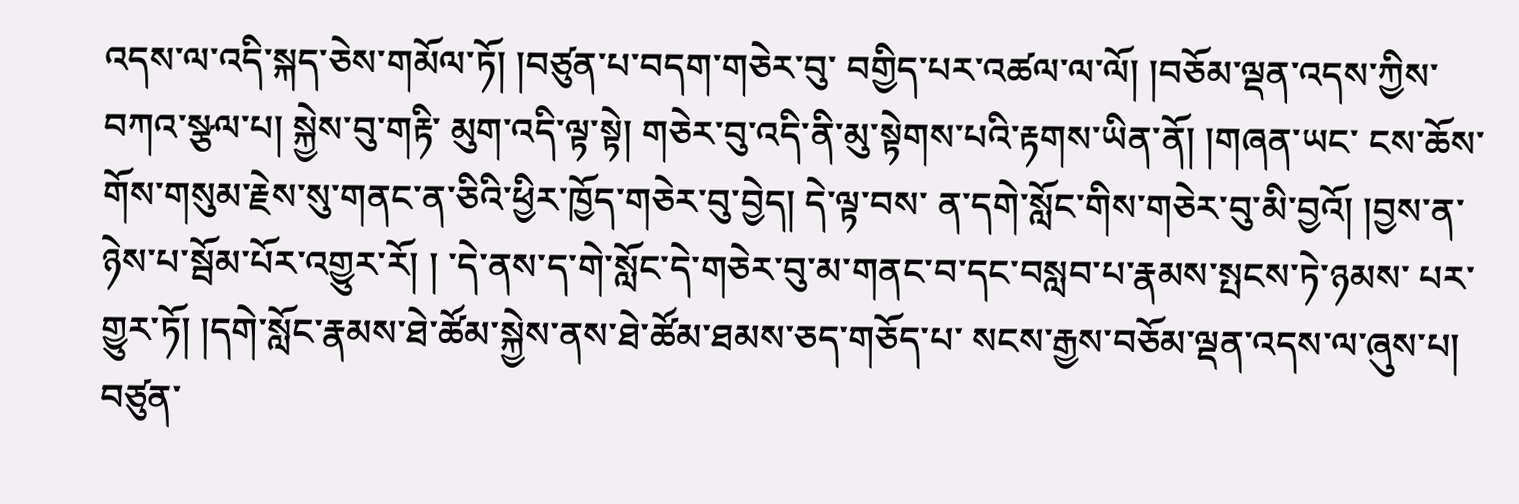འདས་ལ་འདི་སྐད་ཅེས་གམོལ་ཏོ། །བཙུན་པ་བདག་གཅེར་བུ་ བགྱིད་པར་འཚལ་ལ་ལོ། །བཅོམ་ལྡན་འདས་ཀྱིས་བཀའ་སྩལ་པ། སྐྱེས་བུ་གརྟི་ མུག་འདི་ལྟ་སྟེ། གཅེར་བུ་འདི་ནི་མུ་སྟེགས་པའི་རྟགས་ཡིན་ནོ། །གཞན་ཡང་ ངས་ཆོས་གོས་གསུམ་རྗེས་སུ་གནང་ན་ཅིའི་ཕྱིར་ཁྱོད་གཅེར་བུ་བྱེད། དེ་ལྟ་བས་ ན་དགེ་སློང་གིས་གཅེར་བུ་མི་བྱའོ། །བྱས་ན་ཉེས་པ་སྦོམ་པོར་འགྱུར་རོ། ། ་དེ་ནས་ད་གེ་སློང་དེ་གཅེར་བུ་མ་གནང་བ་དང་བསླབ་པ་རྣམས་སྤངས་ཏེ་ཉམས་ པར་གྱུར་ཏོ། །དགེ་སློང་རྣམས་ཐེ་ཚོམ་སྐྱེས་ནས་ཐེ་ཚོམ་ཐམས་ཅད་གཅོད་པ་ སངས་རྒྱས་བཅོམ་ལྡན་འདས་ལ་ཞུས་པ། བཙུན་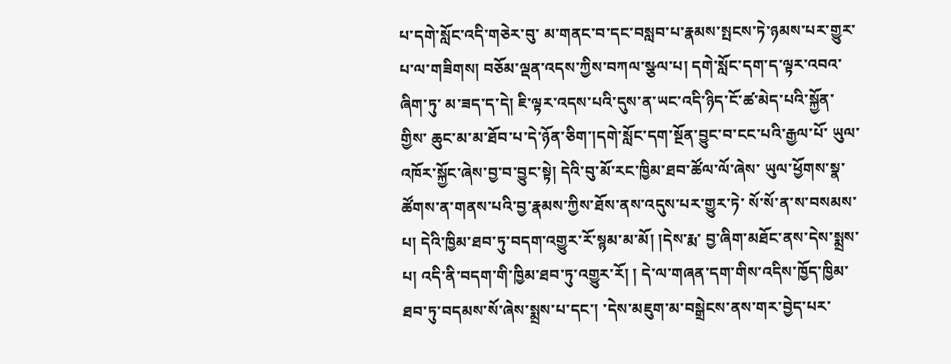པ་དགེ་སློང་འདི་གཅེར་བུ་ མ་གནང་བ་དང་བསླབ་པ་རྣམས་སྤངས་ཏེ་ཉམས་པར་གྱུར་པ་ལ་གཟིགས། བཅོམ་ལྡན་འདས་ཀྱིས་བཀལ་སྩལ་པ། དགེ་སློང་དག་ད་ལྟར་འབའ་ཞིག་ཏུ་ མ་ཟད་ད་དེ། ཇི་ལྟར་འདས་པའི་དུས་ན་ཡང་འདི་ཉིད་ངོ་ཚ་མེད་པའི་སྐྱོན་གྱིས་ ཆུང་མ་མ་ཐོབ་པ་དེ་ཉོན་ཅིག་།དགེ་སློང་དག་སྔོན་བྱུང་བ་ངང་པའི་རྒྱལ་པོ་ ཡུལ་འཁོར་སྐྱོང་ཞེས་བྱ་བ་བྱུང་སྟེ། དེའི་བུ་མོ་རང་ཁྱིམ་ཐབ་ཚོལ་ལོ་ཞེས་ ཡུལ་ཕྱོགས་སྣ་ཚོགས་ན་གནས་པའི་བྱ་རྣམས་ཀྱིས་ཐོས་ནས་འདུས་པར་གྱུར་ཏེ་ སོ་སོ་ན་ས་བསམས་པ། དེའི་ཁྱིམ་ཐབ་ཏུ་བདག་འགྱུར་རོ་སྙམ་མ་མོ། །དེས་རྨ་ བྱ་ཞིག་མཐོང་ནས་དེས་སྨྲས་པ། འདི་ནི་བདག་གི་ཁྱིམ་ཐབ་ཏུ་འགྱུར་རོ། ། དེ་ལ་གཞན་དག་གིས་འདིས་ཁྱོད་ཁྱིམ་ཐབ་ཏུ་བདམས་སོ་ཞེས་སྨྲས་པ་དང་། ་དེས་མཇུག་མ་བསྒྲེངས་ནས་གར་བྱེད་པར་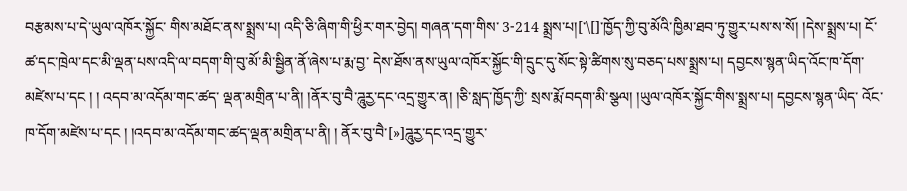བརྩམས་པ་དེ་ཡུལ་འཁོར་སྐྱོང་ གིས་མཐོང་ནས་སྨྲས་པ། འདི་ཅི་ཞིག་གི་ཕྱིར་གར་བྱེད། གཞན་དག་གིས་ 3-214 སྨྲས་པ།[་\[]་ཁྱོད་ཀྱི་བུ་མོའི་ཁྱིམ་ཐབ་ཏུ་གྱུར་པས་ས་སོ། །དེས་སྨྲས་པ། ངོ་ ཚ་དང་ཁྲེལ་དང་མི་ལྡན་པས་འདི་ལ་བདག་གི་བུ་མོ་མི་སྦྱིན་ནོ་ཞེས་པ་རྨ་བྱ་ དེས་ཐོས་ནས་ཡུལ་འཁོར་སྐྱོང་གི་དྲུང་དུ་སོང་སྟེ་ཚིགས་སུ་བཅད་པས་སྨྲས་པ། དབྱངས་སྙན་ཡིད་འོང་ཁ་དོག་མཛེས་པ་དང ། ། འདབ་མ་འདོམ་གང་ཚད་ ལྡན་མགྲིན་པ་ནི། །ནོར་བུ་བཻ་ཌཱུརྱ་དང་འདྲ་གྱུར་ན། །ཅི་སླད་ཁྱོད་ཀྱི་ སྲས་རྨོ་བདག་མི་སྩལ། །ཡུལ་འཁོར་སྐྱོང་གིས་སྨྲས་པ། དབྱངས་སྙན་ཡིད་ འོང་ཁ་དོག་མཛེས་པ་དང ། །འདབ་མ་འདོམ་གང་ཚད་ལྡན་མགྲིན་པ་ནི། ། ནོར་བུ་བཻ་[»]ཌཱུརྱ་དང་འདྲ་གྱུར་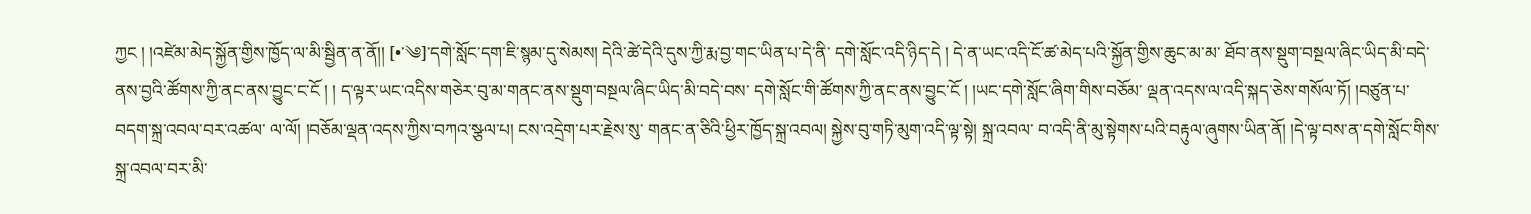ཀྱང ། །འཛེམ་མེད་སྐྱོན་གྱིས་ཁྱོད་ལ་མི་སྦྱིན་ན་ནོ།། [•་༄]་དགེ་སློང་དག་ཇི་སྙམ་དུ་སེམས། དེའི་ཚེ་དེའི་དུས་ཀྱི་རྨ་བྱ་གང་ཡིན་པ་དེ་ནི་ དགེ་སློང་འདི་ཉིད་དེ ། དེ་ན་ཡང་འདི་ངོ་ཚ་མེད་པའི་སྐྱོན་གྱིས་ཆུང་མ་མ་ ཐོབ་ནས་སྡུག་བསྔལ་ཞིང་ཡིད་མི་བདེ་ནས་བྱའི་ཚོགས་ཀྱི་ནང་ནས་བྱུང་ང་ངོ ། ། ད་ལྟར་ཡང་འདིས་གཅེར་བུ་མ་གནང་ནས་སྡུག་བསྔལ་ཞིང་ཡིད་མི་བདེ་བས་ དགེ་སློང་གི་ཚོགས་ཀྱི་ནང་ནས་བྱུང་ངོ ། །ཡང་དགེ་སློང་ཞིག་གིས་བཅོམ་ ལྡན་འདས་ལ་འདི་སྐད་ཅེས་གསོལ་ཏོ། །བཙུན་པ་བདག་སྐྲ་འབལ་བར་འཚལ་ ལ་ལོ། །བཅོམ་ལྡན་འདས་ཀྱིས་བཀའ་སྩལ་པ། ངས་འདྲེག་པར་རྗེས་སུ་ གནང་ན་ཅིའི་ཕྱིར་ཁྱོད་སྐྲ་འབལ། སྐྱེས་བུ་གཏི་མུག་འདི་ལྟ་སྟེ། སྐྲ་འབལ་ བ་འདི་ནི་མུ་སྟེགས་པའི་བརྟུལ་ཞུགས་ཡིན་ནོ། །དེ་ལྟ་བས་ན་དགེ་སློང་གིས་ སྐྲ་འབལ་བར་མི་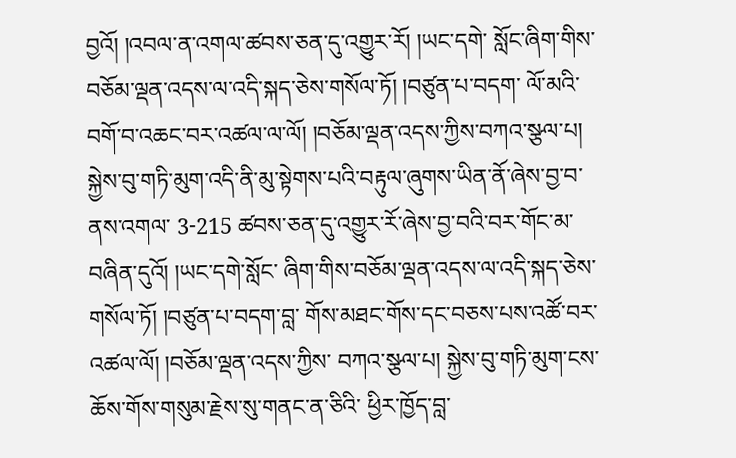བྱའོ། །འབལ་ན་འགལ་ཚབས་ཅན་དུ་འགྱུར་རོ། །ཡང་དགེ་ སློང་ཞིག་གིས་བཅོམ་ལྡན་འདས་ལ་འདི་སྐད་ཅེས་གསོལ་ཏོ། །བཙུན་པ་བདག་ ལོ་མའི་བགོ་བ་འཆང་བར་འཚལ་ལ་ལོ། །བཅོམ་ལྡན་འདས་ཀྱིས་བཀའ་སྩལ་པ། སྐྱེས་བུ་གཏི་མུག་འདི་ནི་མུ་སྟེགས་པའི་བརྟུལ་ཞུགས་ཡིན་ནོ་ཞེས་བྱ་བ་ནས་འགལ་ 3-215 ཚབས་ཅན་དུ་འགྱུར་རོ་ཞེས་བྱ་བའི་བར་གོང་མ་བཞིན་དུའོ། །ཡང་དགེ་སློང་ ཞིག་གིས་བཅོམ་ལྡན་འདས་ལ་འདི་སྐད་ཅེས་གསོལ་ཏོ། །བཙུན་པ་བདག་བླ་ གོས་མཐང་གོས་དང་བཅས་པས་འཚོ་བར་འཚལ་ལོ། །བཅོམ་ལྡན་འདས་ཀྱིས་ བཀའ་སྩལ་པ། སྐྱེས་བུ་གཏི་མུག་ངས་ཆོས་གོས་གསུམ་རྗེས་སུ་གནང་ན་ཅིའི་ ཕྱིར་ཁྱོད་བླ་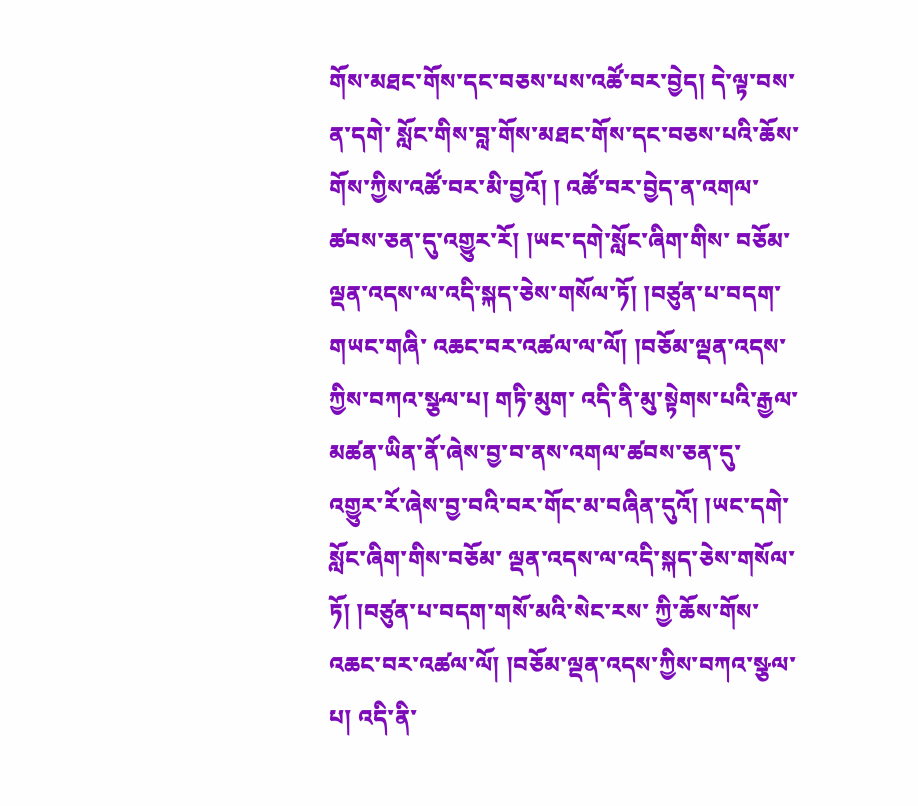གོས་མཐང་གོས་དང་བཅས་པས་འཚོ་བར་བྱེད། དེ་ལྟ་བས་ན་དགེ་ སློང་གིས་བླ་གོས་མཐང་གོས་དང་བཅས་པའི་ཆོས་གོས་ཀྱིས་འཚོ་བར་མི་བྱའོ། ། འཚོ་བར་བྱེད་ན་འགལ་ཚབས་ཅན་དུ་འགྱུར་རོ། །ཡང་དགེ་སློང་ཞིག་གིས་ བཅོམ་ལྡན་འདས་ལ་འདི་སྐད་ཅེས་གསོལ་ཏོ། །བཙུན་པ་བདག་གཡང་གཞི་ འཆང་བར་འཚལ་ལ་ལོ། །བཅོམ་ལྡན་འདས་ཀྱིས་བཀའ་སྩལ་པ། གཏི་མུག་ འདི་ནི་མུ་སྟེགས་པའི་རྒྱལ་མཚན་ཡིན་ནོ་ཞེས་བྱ་བ་ནས་འགལ་ཚབས་ཅན་དུ་ འགྱུར་རོ་ཞེས་བྱ་བའི་བར་གོང་མ་བཞིན་དུའོ། །ཡང་དགེ་སློང་ཞིག་གིས་བཅོམ་ ལྡན་འདས་ལ་འདི་སྐད་ཅེས་གསོལ་ཏོ། །བཙུན་པ་བདག་གསོ་མའི་སེང་རས་ ཀྱི་ཆོས་གོས་འཆང་བར་འཚལ་ལོ། །བཅོམ་ལྡན་འདས་ཀྱིས་བཀའ་སྩལ་པ། འདི་ནི་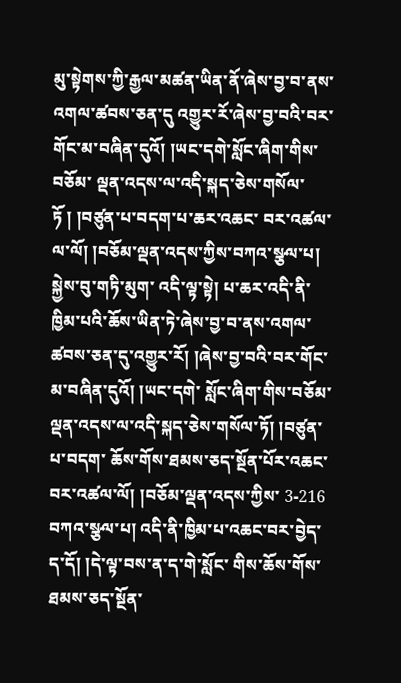མུ་སྟེགས་ཀྱི་རྒྱལ་མཚན་ཡིན་ནོ་ཞེས་བྱ་བ་ནས་འགལ་ཚབས་ཅན་དུ འགྱུར་རོ་ཞེས་བྱ་བའི་བར་གོང་མ་བཞིན་དུའོ། །ཡང་དགེ་སློང་ཞིག་གིས་བཅོམ་ ལྡན་འདས་ལ་འདི་སྐད་ཅེས་གསོལ་ཏོ ། །བཙུན་པ་བདག་པ་ཆར་འཆང་ བར་འཚལ་ལ་ལོ། །བཅོམ་ལྡན་འདས་ཀྱིས་བཀའ་སྩལ་པ། སྐྱེས་བུ་གཏི་མུག་ འདི་ལྟ་སྟེ། པ་ཆར་འདི་ནི་ཁྱིམ་པའི་ཆོས་ཡིན་ཏེ་ཞེས་བྱ་བ་ནས་འགལ་ ཚབས་ཅན་དུ་འགྱུར་རོ། །ཞེས་བྱ་བའི་བར་གོང་མ་བཞིན་དུའོ། །ཡང་དགེ་ སློང་ཞིག་གིས་བཅོམ་ལྡན་འདས་ལ་འདི་སྐད་ཅེས་གསོལ་ཏོ། །བཙུན་པ་བདག་ ཆོས་གོས་ཐམས་ཅད་སྔོན་པོར་འཆང་བར་འཚལ་ལོ། །བཅོམ་ལྡན་འདས་ཀྱིས་ 3-216 བཀའ་སྩལ་པ། འདི་ནི་ཁྱིམ་པ་འཆང་བར་བྱེད་ད་དོ། །དེ་ལྟ་བས་ན་ད་གེ་སློང་ གིས་ཆོས་གོས་ཐམས་ཅད་སྔོན་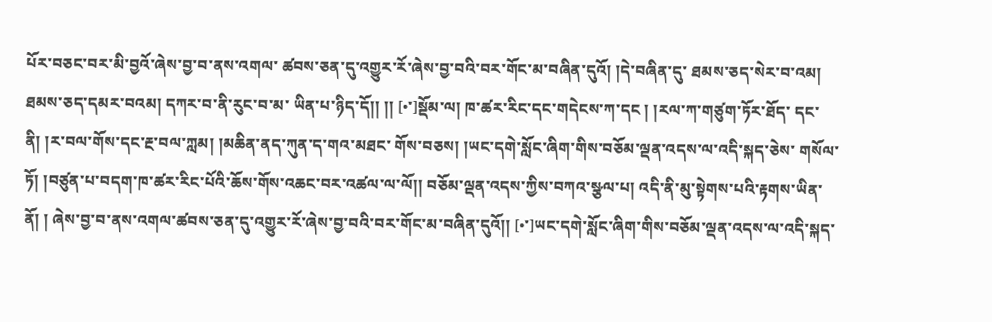པོར་བཅང་བར་མི་བྱའོ་ཞེས་བྱ་བ་ནས་འགལ་ ཚབས་ཅན་དུ་འགྱུར་རོ་ཞེས་བྱ་བའི་བར་གོང་མ་བཞིན་དུའོ། །དེ་བཞིན་དུ་ ཐམས་ཅད་སེར་བ་འམ། ཐམས་ཅད་དམར་བའམ། དཀར་བ་ནི་རུང་བ་མ་ ཡིན་པ་ཉིད་དོ།། །། [•་]སྡོམ་ལ། ཁ་ཚར་རིང་དང་གདེངས་ཀ་དང ། །རལ་ཀ་གཙུག་ཏོར་ཐོད་ དང་ནི། །ར་བལ་གོས་དང་རྔ་བལ་ཀླམ། །མཆིན་ནད་ཀུན་ད་གའ་མཐང་ གོས་བཅས། །ཡང་དགེ་སློང་ཞིག་གིས་བཅོམ་ལྡན་འདས་ལ་འདི་སྐད་ཅེས་ གསོལ་ཏོ། །བཙུན་པ་བདག་ཁ་ཚར་རིང་པོའི་ཆོས་གོས་འཆང་བར་འཚལ་ལ་ལོ།། བཅོམ་ལྡན་འདས་ཀྱིས་བཀའ་སྩལ་པ། འདི་ནི་མུ་སྟེགས་པའི་རྟགས་ཡིན་ནོ། ། ཞེས་བྱ་བ་ནས་འགལ་ཚབས་ཅན་དུ་འགྱུར་རོ་ཞེས་བྱ་བའི་བར་གོང་མ་བཞིན་དུའོ།། [•་]ཡང་དགེ་སློང་ཞིག་གིས་བཅོམ་ལྡན་འདས་ལ་འདི་སྐད་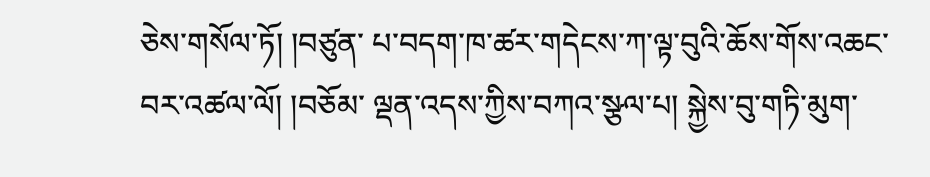ཅེས་གསོལ་ཏོ། །བཙུན་ པ་བདག་ཁ་ཚར་གདེངས་ཀ་ལྟ་བུའི་ཆོས་གོས་འཆང་བར་འཚལ་ལོ། །བཅོམ་ ལྡན་འདས་ཀྱིས་བཀའ་སྩལ་པ། སྐྱེས་བུ་གཏི་མུག་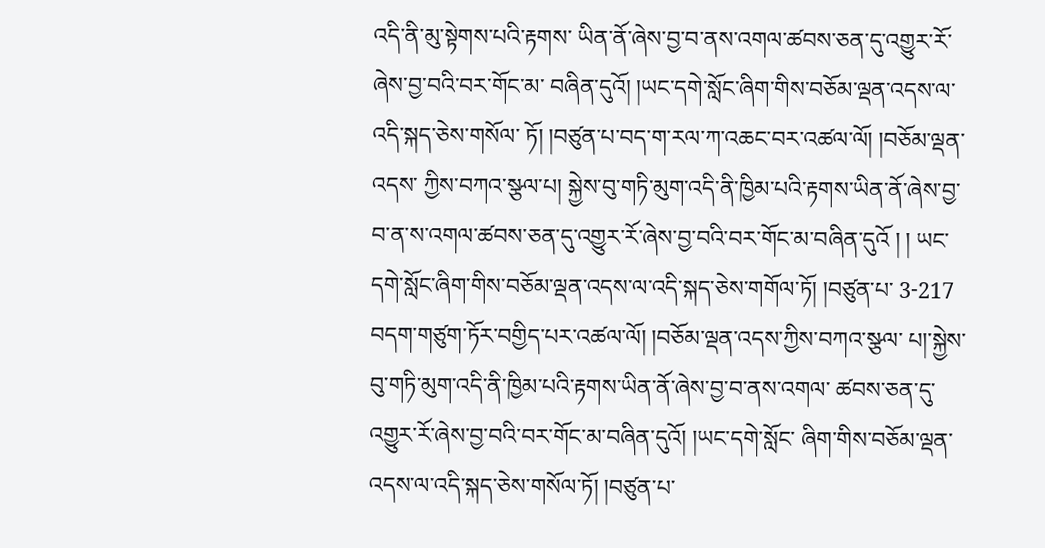འདི་ནི་མུ་སྟེགས་པའི་རྟགས་ ཡིན་ནོ་ཞེས་བྱ་བ་ནས་འགལ་ཚབས་ཅན་དུ་འགྱུར་རོ་ཞེས་བྱ་བའི་བར་གོང་མ་ བཞིན་དུའོ། །ཡང་དགེ་སློང་ཞིག་གིས་བཅོམ་ལྡན་འདས་ལ་འདི་སྐད་ཅེས་གསོལ་ ཏོ། །བཙུན་པ་བད་ག་རལ་ཀ་འཆང་བར་འཚལ་ལོ། །བཅོམ་ལྡན་འདས་ ཀྱིས་བཀའ་སྩལ་པ། སྐྱེས་བུ་གཏི་མུག་འདི་ནི་ཁྱིམ་པའི་རྟགས་ཡིན་ནོ་ཞེས་བྱ་ བ་ན་ས་འགལ་ཚབས་ཅན་དུ་འགྱུར་རོ་ཞེས་བྱ་བའི་བར་གོང་མ་བཞིན་དུའོ ། ། ཡང་དགེ་སློང་ཞིག་གིས་བཅོམ་ལྡན་འདས་ལ་འདི་སྐད་ཅེས་གགོལ་ཏོ། །བཙུན་པ་ 3-217 བདག་གཙུག་ཏོར་བགྱིད་པར་འཚལ་ལོ། །བཅོམ་ལྡན་འདས་ཀྱིས་བཀའ་སྩལ་ པ།་སྐྱེས་བུ་གཏི་མུག་འདི་ནི་ཁྱིམ་པའི་རྟགས་ཡིན་ནོ་ཞེས་བྱ་བ་ནས་འགལ་ ཚབས་ཅན་དུ་འགྱུར་རོ་ཞེས་བྱ་བའི་བར་གོང་མ་བཞིན་དུའོ། །ཡང་དགེ་སློང་ ཞིག་གིས་བཅོམ་ལྡན་འདས་ལ་འདི་སྐད་ཅེས་གསོལ་ཏོ། །བཙུན་པ་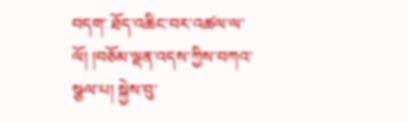བདག་ ཐོད་འཆིང་བར་འཚལ་ལ་ལོ། །བཅོམ་ལྡན་འདས་ཀྱིས་བཀའ་སྩལ་པ། སྐྱེས་བུ་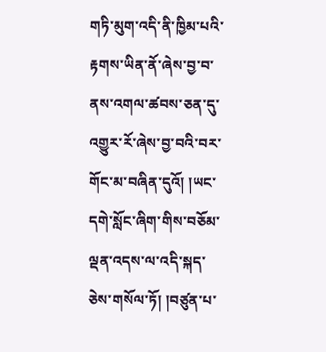གཏི་མུག་འདི་ནི་ཁྱིམ་པའི་རྟགས་ཡིན་ནོ་ཞེས་བྱ་བ་ནས་འགལ་ཚབས་ཅན་དུ་ འགྱུར་རོ་ཞེས་བྱ་བའི་བར་གོང་མ་བཞིན་དུའོ། །ཡང་དགེ་སློང་ཞིག་གིས་བཅོམ་ ལྡན་འདས་ལ་འདི་སྐད་ཅེས་གསོལ་ཏོ། །བཙུན་པ་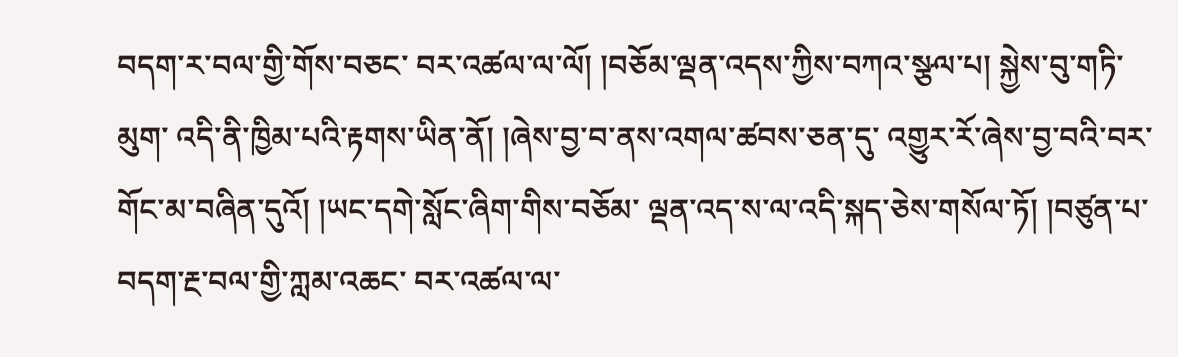བདག་ར་བལ་གྱི་གོས་བཅང་ བར་འཚལ་ལ་ལོ། །བཅོམ་ལྡན་འདས་ཀྱིས་བཀའ་སྩལ་པ། སྐྱེས་བུ་གཏི་མུག་ འདི་ནི་ཁྱིམ་པའི་རྟགས་ཡིན་ནོ། །ཞེས་བྱ་བ་ནས་འགལ་ཚབས་ཅན་དུ་ འགྱུར་རོ་ཞེས་བྱ་བའི་བར་གོང་མ་བཞིན་དུའོ། །ཡང་དགེ་སློང་ཞིག་གིས་བཅོམ་ ལྡན་འད་ས་ལ་འདི་སྐད་ཅེས་གསོལ་ཏོ། །བཙུན་པ་བདག་རྔ་བལ་གྱི་ཀླམ་འཆང་ བར་འཚལ་ལ་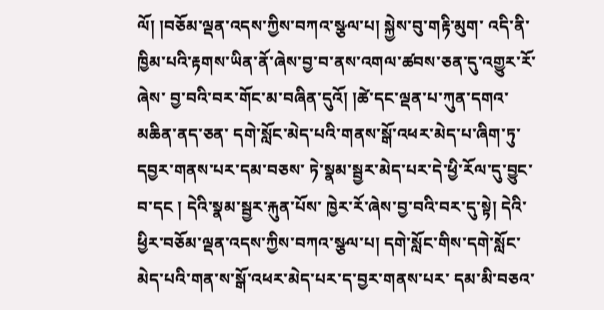ལོ། །བཅོམ་ལྡན་འདས་ཀྱིས་བཀའ་སྩལ་པ། སྐྱེས་བུ་གརྟི་མུག་ འདི་ནི་ཁྱིམ་པའི་རྟགས་ཡིན་ནོ་ཞེས་བྱ་བ་ནས་འགལ་ཚབས་ཅན་དུ་འགྱུར་རོ་ཞེས་ བྱ་བའི་བར་གོང་མ་བཞིན་དུའོ། །ཚེ་དང་ལྡན་པ་ཀུན་དགའ་མཆིན་ནད་ཅན་ དགེ་སློང་མེད་པའི་གནས་སྒོ་འཕར་མེད་པ་ཞིག་ཏུ་དབྱར་གནས་པར་དམ་བཅས་ ཏེ་སྣམ་སྦྱར་མེད་པར་དེ་ཕྱི་རོལ་དུ་བྱུང་བ་དང ། དེའི་སྣམ་སྦྱར་རྐུན་པོས་ ཁྱེར་རོ་ཞེས་བྱ་བའི་བར་དུ་སྟེ། དེའི་ཕྱིར་བཅོམ་ལྡན་འདས་ཀྱིས་བཀའ་སྩལ་པ། དགེ་སློང་གིས་དགེ་སློང་མེད་པའི་གན་ས་སྒོ་འཕར་མེད་པར་ད་བྱར་གནས་པར་ དམ་མི་བཅའ་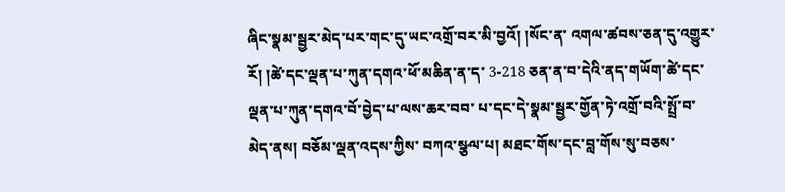ཞིང་སྣམ་སྦྱར་མེད་པར་གང་དུ་ཡང་འགྲོ་བར་མི་བྱའོ། །སོང་ན་ འགལ་ཚབས་ཅན་དུ་འགྱུར་རོ། །ཚེ་དང་ལྡན་པ་ཀུན་དགའ་ཕོ་མཆིན་ན་ད་ 3-218 ཅན་ན་བ་དེའི་ནད་གཡོག་ཚེ་དང་ལྡན་པ་ཀུན་དགའ་བོ་བྱེད་པ་ལས་ཆར་བབ་ པ་དང་དེ་སྣམ་སྦྱར་གྱོན་ཏེ་འགྲོ་བའི་སྤྲོ་བ་མེད་ནས། བཅོམ་ལྡན་འདས་ཀྱིས་ བཀའ་སྩལ་པ། མཐང་གོས་དང་བླ་གོས་སུ་བཅས་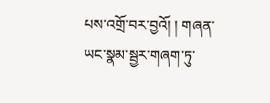པས་འགྲོ་བར་བྱའོ། ། གཞན་ཡང་སྣམ་སྦྱར་གཞག་ཏུ་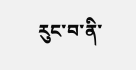རུང་བ་ནི་